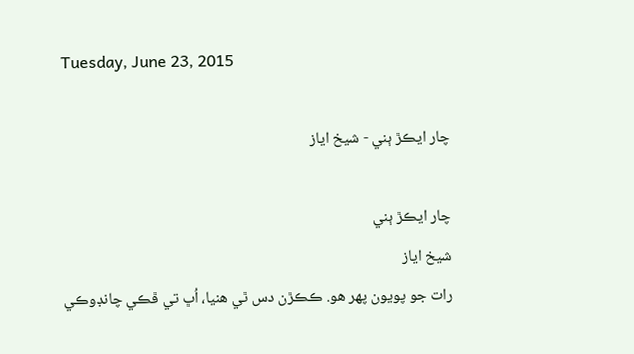Tuesday, June 23, 2015

چار ايڪڙ ٻني - شيخ اياز

چار ايڪڙ ٻني
شيخ اياز
رات جو پويون پهر هو. ڪڪڙن دس ٿي هنيا، اُڀ تي ڦڪي چانڊوڪي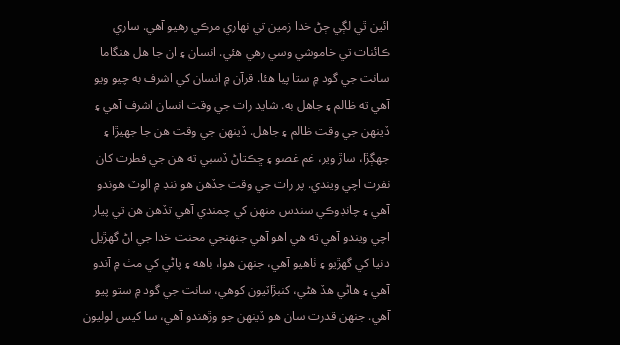ائين ٿي لڳي ڄڻ خدا زمين تي نهاري مرڪي رهيو آهي. ساري ڪائنات تي خاموشي وسي رهي هئي. انسان ۽ ان جا هل هنگاما سانت جي گود ۾ ستا پيا هئا. قرآن ۾ انسان کي اشرف به چيو ويو آهي ته ظالم ۽ جاهل به. شايد رات جي وقت انسان اشرف آهي ۽ ڏينهن جي وقت ظالم ۽ جاهل. ڏينهن جي وقت هن جا جھيڙا ۽ جھڳڙا، ساڙ وير، غم غصو ۽ ڇڪتاڻ ڏسبي ته هن جي فطرت کان نفرت اچي ويندي. پر رات جي وقت جڏهن هو ننڊ ۾ الوٽ هوندو آهي ۽ چانڊوڪي سندس منهن کي چمندي آهي تڏهن هن تي پيار اچي ويندو آهي ته هي اهو آهي جنهنجي محنت خدا جي اڻ گھڙيل دنيا کي گھڙيو ۽ ٺاهيو آهي، جنهن هوا، باهه ۽ پاڻي کي مٺ ۾ آندو آهي ۽ هاڻي هڏ هڻي، کنبڙاٽيون کوهي، سانت جي گود ۾ ستو پيو آهي. جنهن قدرت سان هو ڏينهن جو وڙهندو آهي، سا کيس لوليون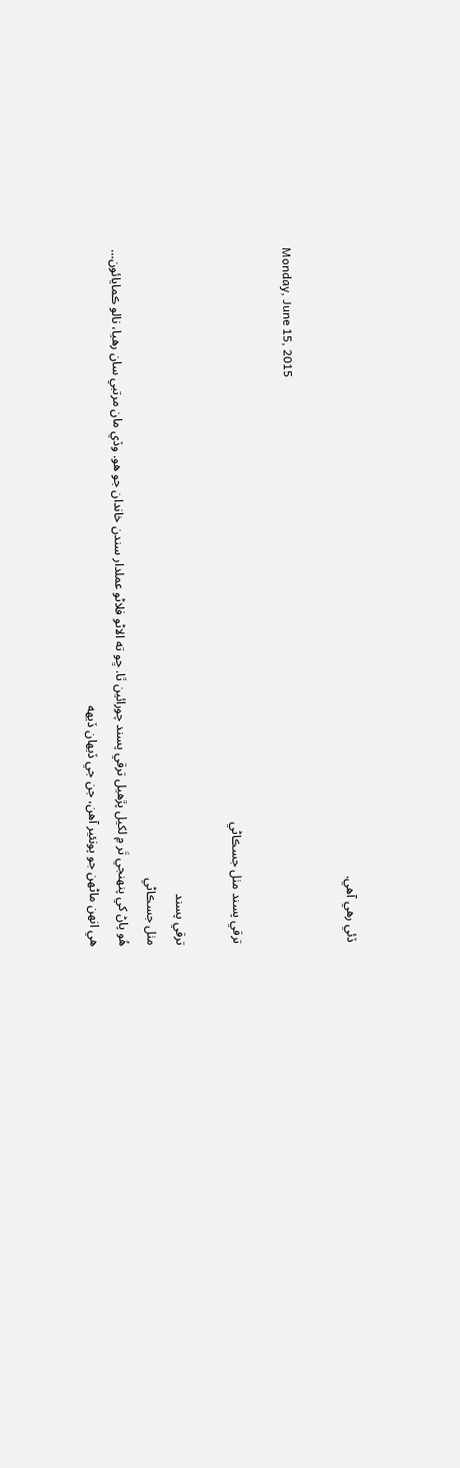ڏئي رهي آهي.

Monday, June 15, 2015

ترقي پسند مٺل جسڪاڻي

ترقي پسند
مٺل جسڪاڻي
هُو پاڻ کي پنھنجي تَر ۾ لکيل پڙهيل ترقي پسند چورائين ٿا. ڇو ته الاڻو فلاڻو عملدار سندن خاندان جو هو. وڏي مان مرتبي سان رهيا، نالو ڪمايائون…
هي انهن ماڻهن جو پونئير آهن، جن جي ڏيهان ڏيهه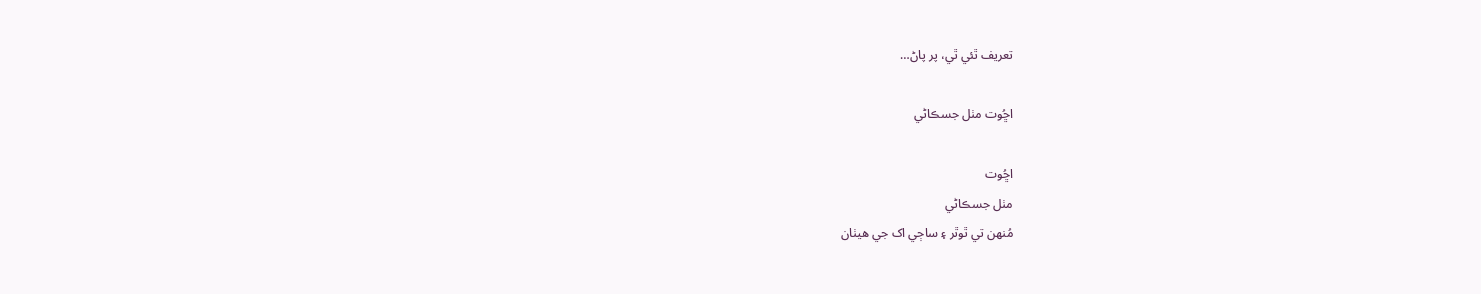تعريف ٿئي ٿي، پر پاڻ…

اڇُوت مٺل جسڪاڻي

اڇُوت
مٺل جسڪاڻي
مُنهن تي ٿوٿر ۽ ساڄي اک جي هيٺان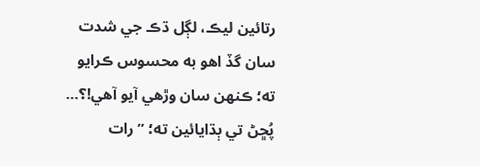رتائين ليڪ، لڳل ڌڪ جي شدت سان گڏ اهو به محسوس ڪرايو ته؛ ڪنهن سان وڙهي آيو آهي!؟…
پُڇڻ تي ٻڌايائين ته؛ ”رات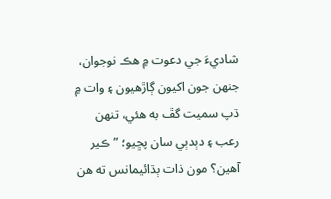شاديءَ جي دعوت ۾ هڪ نوجوان، جنهن جون اکيون ڳاڙهيون ۽ وات ۾ ڌپ سميت گڦ به هئي، تنهن رعب ۽ دٻدٻي سان پڇيو؛ ”ڪير آهين؟ مون ذات ٻڌائيمانس ته هن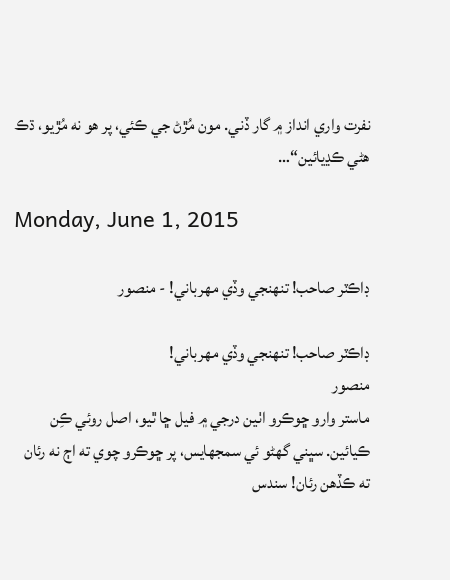نفرت واري انداز ۾ گار ڏني. مون مُڙڻ جي ڪئي، پر هو نه مُڙيو، ڌڪ هڻي ڪڍيائين“…

Monday, June 1, 2015

ڊاڪٽر صاحب! تنهنجي وڏي مهرباني! - منصور

ڊاڪٽر صاحب! تنهنجي وڏي مهرباني!
منصور
ماستر وارو ڇوڪرو اٺين درجي ۾ فيل ڇا ٿيو، اصل روئي ڪِن ڪيائين. سڀني گهڻو ئي سمجهايس، پر ڇوڪرو چوي ته اڄ نه رئان ته ڪڏهن رئان! سندس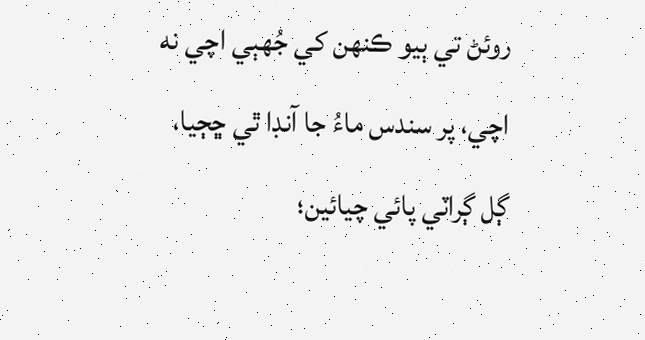روئڻ تي ٻيو ڪنهن کي جُهٻي اچي نه اچي، پر سندس ماءُ جا آنڊا ٿي ڇڄيا، ڳل ڳراٽي پائي چيائين؛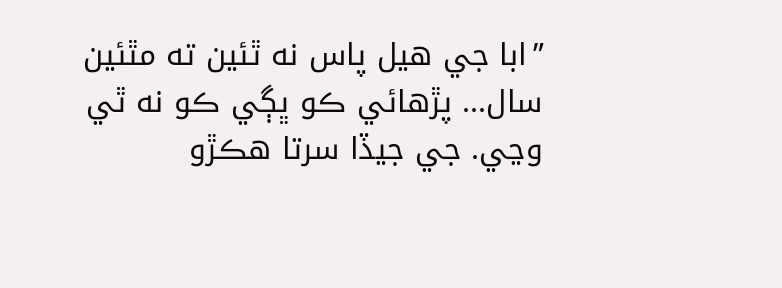”ابا جي هيل پاس نه ٿئين ته مٿئين سال... پڙهائي ڪو ڀڳي ڪو نه ٿي وڃي. جي جيڏا سرتا هڪڙو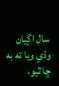سال اڳيان وڌي ويا ته به ڇا ٿيو،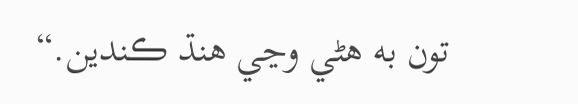تون به هڻي وڃي هنڌ ڪندين.“